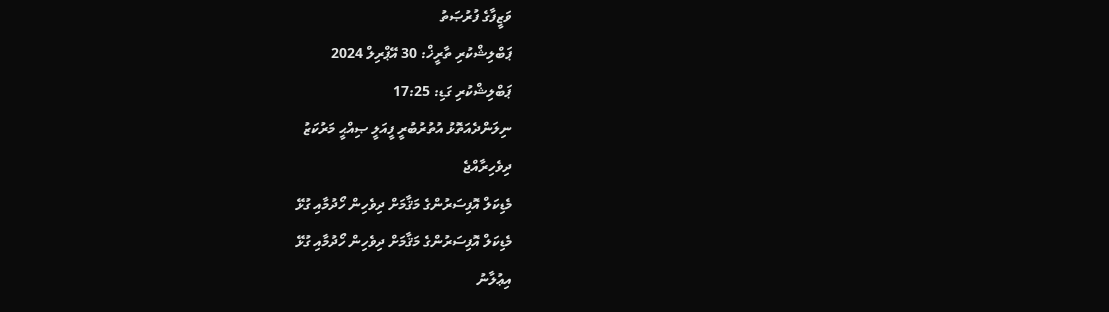ވަޒީފާގެ ފުރުޞަތު
ޕަބްލިޝްކުރި ތާރީޚް: 30 އޭޕްރިލް 2024
ޕަބްލިޝްކުރި ގަޑި: 17:25
ނިލަންދެއަތޮޅު އުތުރުބުރީ ފީއަލީ ޞިއްޙީ މަރުކަޒު
ދިވެހިރާއްޖެ
މެޑިކަލް އޮފިސަރުންގެ މަޤާމަށް ދިވެހިން ހޯދުމާއި ގުޅޭ
މެޑިކަލް އޮފިސަރުންގެ މަޤާމަށް ދިވެހިން ހޯދުމާއި ގުޅޭ
އިޢުލާނު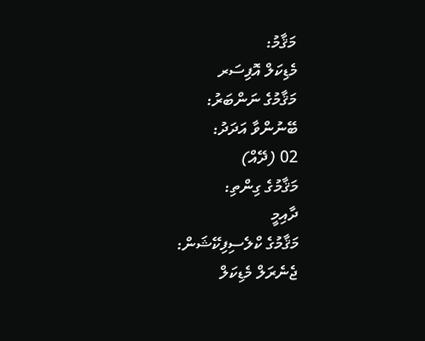މަޤާމު:
މެޑިކަލް އޮފިސަރ
މަޤާމުގެ ނަންބަރު:
ބޭނުންވާ އަދަދު:
02 (ދޭއް)
މަޤާމުގެ ގިންތި:
ދާއިމީ
މަޤާމުގެ ކްލެސިފިކޭޝަން:
ޖެނެރަލް މެޑިކަލް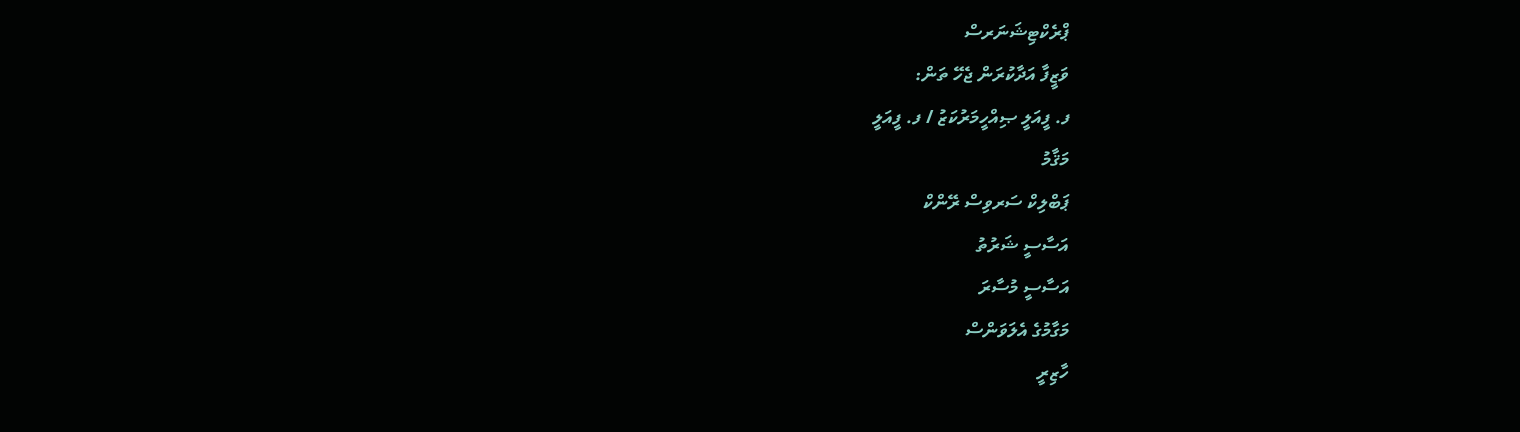ޕްރެކްޓިޝަނަރސް
ވަޒީފާ އަދާކުރަން ޖެހޭ ތަން:
ފ. ފީއަލީ ޞިއްހީމަރުކަޒު / ފ. ފީއަލީ
މަޤާމު
ޕަބްލިކް ސަރވިސް ރޭންކް
އަސާސީ ޝަރުތު
އަސާސީ މުސާރަ
މަގާމުގެ އެލަވަންސް
ހާޒިރީ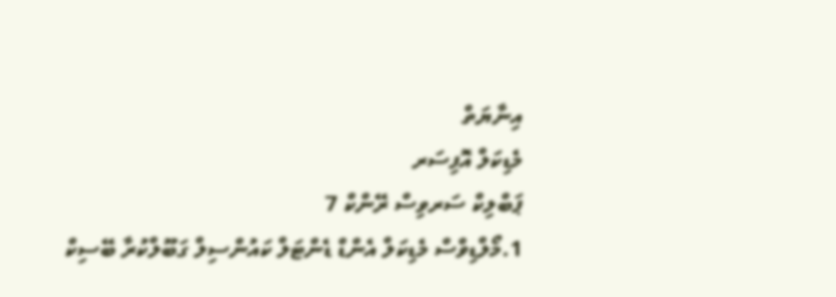އިނާޔަތް
މެޑިކަލް އޮފިސަރ
ޕަބްލިކް ސަރވިސް ރޭންކް 7
1.މޯލްޑިވްސް މެޑިކަލް އެންޑް ޑެންޓަލް ކައުންސިލް ގަބޫލްކުރާ ބޭސިކް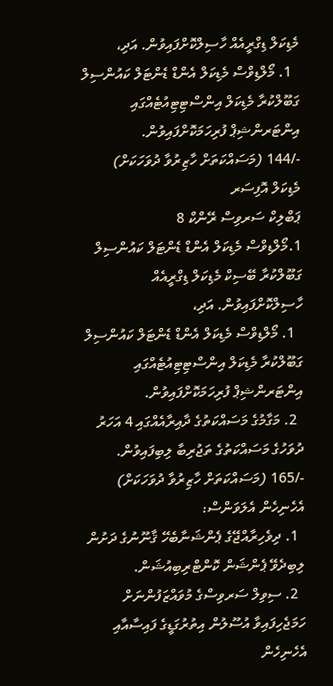މެޑިކަލް ޑިގްރީއެއް ހާސިލްކޮށްފައިވުން. އަދި،
  1. މޯލްޑިވްސް މެޑިކަލް އެންޑް ޑެންޓަލް ކައުންސިލް ގަބޫލްކުރާ މެޑިކަލް އިންސްޓިޓިއުޓެއްގައި އިންޓަރންޝިޕް ފުރިހަމަކޮށްފައިވުން.
-/144 (މަސައްކަތަށް ހާޒިރުވާ ދުވަހަކަށް)
މެޑިކަލް އޮފިސަރ
ޕަބްލިކް ސަރވިސް ރޭންކް 8
1.މޯލްޑިވްސް މެޑިކަލް އެންޑް ޑެންޓަލް ކައުންސިލް ގަބޫލްކުރާ ބޭސިކް މެޑިކަލް ޑިގްރީއެއް ހާސިލްކޮށްފައިވުން. އަދި،
  1. މޯލްޑިވްސް މެޑިކަލް އެންޑް ޑެންޓަލް ކައުންސިލް ގަބޫލްކުރާ މެޑިކަލް އިންސްޓިޓިއުޓެއްގައި އިންޓަރންޝިޕް ފުރިހަމަކޮށްފައިވުން.
  2. މަގާމުގެ މަސައްކަތުގެ ދާއިރާއެއްގައި 4 އަހަރު ދުވަހުގެ މަސައްކަތުގެ ތަޖުރިބާ ލިބިފައިވުން.
-/165 (މަސައްކަތަށް ހާޒިރުވާ ދުވަހަކަށް)
އެހެނިހެން އެލަވަންސް:
  1. ދިވެހިރާއްޖޭގެ ޕެންޝަނާބެހޭ ޤާނޫނުގެ ދަށުން ލިބިދެވޭ ޕެންޝަން ކޮންޓްރިބިއުޝަން.
  2. ސިވިލް ސަރވިސްގެ މުވައްޒަފުންނަށް ހަމަޖެހިފައިވާ އުސޫލުން އިތުރުގަޑީގެ ފައިސާއާއި އެހެނިހެން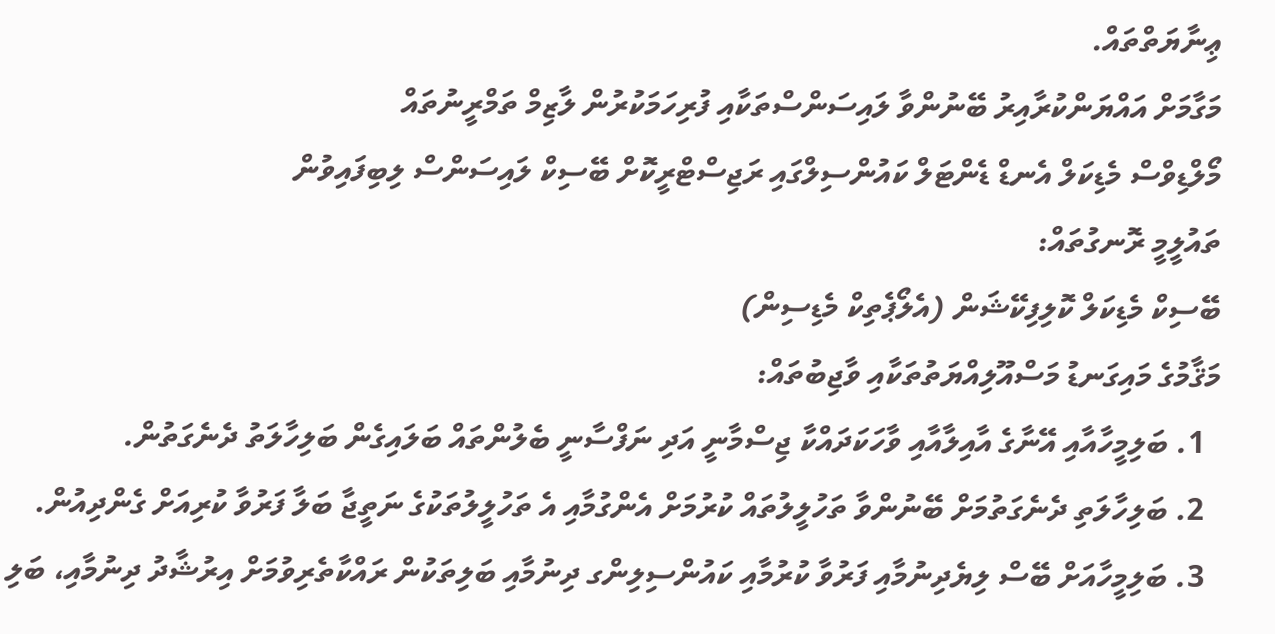ޢިނާޔަތްތައް.
މަގާމަށް އައްޔަންކުރާއިރު ބޭނުންވާ ލައިސަންސްތަކާއި ފުރިހަމަކުރުން ލާޒިމް ތަމްރީނުތައް
މޯލްޑިވްސް މެޑިކަލް އެނޑް ޑެންޓަލް ކައުންސިލްގައި ރަޖިސްޓްރީކޮށް ބޭސިކް ލައިސަންސް ލިބިފައިވުން
ތައުލީމީ ރޮނގުތައް:
ބޭސިކް މެޑިކަލް ކޮލިފިކޭޝަން (އެލޯޕެތިކް މެޑިސިން)
މަޤާމުގެ މައިގަނޑު މަސްއޫލިއްޔަތުތަކާއި ވާޖިބުތައް:
  1. ބަލިމީހާއާއި އޭނާގެ އާއިލާއާއި ވާހަކަދައްކާ ޖިސްމާނީ އަދި ނަފްސާނީ ބެލުންތައް ބަލައިގެން ބަލިހާލަތު ދެނެގަތުން.
  2. ބަލިހާލަތި ދެނެގަތުމަށް ބޭނުންވާ ތަހުލީލުތައް ކުރުމަށް އެންގުމާއި އެ ތަހުލީލުތަކުގެ ނަތީޖާ ބަލާ ފަރުވާ ކުރިއަށް ގެންދިއުން.
  3. ބަލިމީހާއަށް ބޭސް ލިޔެދިނުމާއި ފަރުވާ ކުރުމާއި ކައުންސިލިންގ ދިނުމާއި ބަލިތަކުން ރައްކާތެރިވުމަށް އިރުޝާދު ދިނުމާއި، ބަލި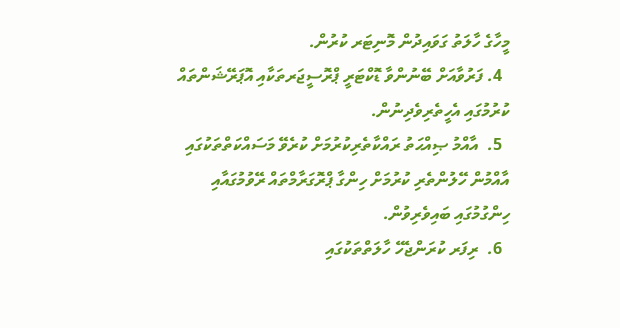މީހާގެ ހާލަތު ގަވައިދުން މޮނިޓަރ ކުރުން.
  4. ފަރުވާއަށް ބޭނުންވާ ޑޮކްޓަރީ ޕްރޮސީޖަރތަކާއި އޮޕަރޭޝަންތައް ކުރުމުގައި އެހީތެރިވެދިނުން.
  5.  އާއްމު ޞިއްޙަތު ރައްކާތެރިކުރުމަށް ކުރެވޭ މަސައްކަތްތަކުގައި އާއްމުން ހޭލުންތެރި ކުރުމަށް ހިންގާ ޕްރޮގަރާމްތައް ރޭވުމުގައާއި ހިންގުމުގައި ބައިވެރިވުން.
  6.  ރިފަރ ކުރަންޖެހޭ ހާލަތްތަކުގައި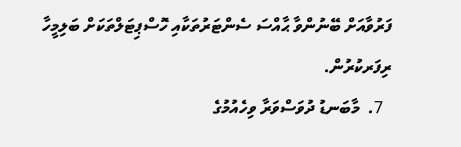ފަރުވާއަށް ބޭނުންވާ ޙާއްސަ ސެންޓަރުތަކާއި ހޮސްޕިޓަލްތަކަށް ބަލިމީހާ ރިފަރކުރުން.
  7.  މާބަނޑު ދުވަސްވަރާ ވިހެއުމުގެ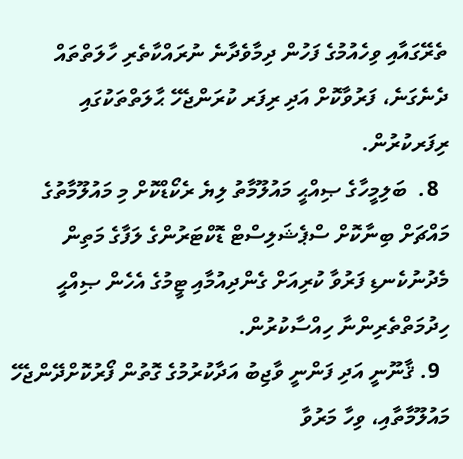ތެރޭގައާއި ވިހެއުމުގެ ފަހުން ދިމާވެދާނެ ނުރައްކާތެރި ހާލަތްތައް ދެނެގަނެ، ފަރުވާކޮށް އަދި ރިފަރ ކުރަންޖެހޭ ޙާލަތްތަކުގައި ރިފަރކުރުން.
  8.  ބަލިމީހާގެ ޞިއްޙީ މައުލޫމާތު ލިޔެ ރެކޯޑްކޮށް މި މައުލޫމާތުގެ މައްޗަށް ބިނާކޮށް ސްޕެޝަލިސްޓް ޑޮކްޓަރުންގެ ލަފާގެ މަތިން މެދުނުކެނޑި ފަރުވާ ކުރިއަށް ގެންދިއުމާއި ޓީމުގެ އެހެން ޞިއްޙީ ހިދުމަތްތެރިންނާ ހިއްސާކުރުން.
  9. ޤާނޫނީ އަދި ފަންނީ ވާޖިބު އަދާކުރުމުގެ ގޮތުން ފޯރުކޮށްދޭންޖެހޭ މައުލޫމާތާއި، ވިހާ މަރުވާ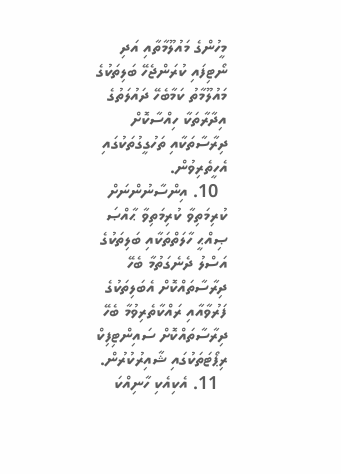މީހުންގެ މައުލޫމާތާއި އަދި ނޯޓިފައި ކުރަންޖެހޭ ބަލިތަކުގެ މައުލޫމާތު ކަމާބެހޭ ދައުލަތުގެ އިދާރާތަކާ ހިއްސާކޮށް ދިރާސާތަކާއި ތަހުގީގުތަކުގައި އެހީތެރިވުން.
  10. އިންސާނުންނަށް ކުރިމަތިވާ ކުރިމަތިވާ ޙާއްޞަ ޞިއްޙީ ހާލަތްތަކާއި ބަލިތަކުގެ އަސްލު ދެނެގަތުމާ ބެހޭ ދިރާސާތައްކޮށް އެބަލިތަކުގެ ފަރުވާއާއި ރައްކާތެރިވުމާ ބެހޭ ދިރާސާތައްކޮށް ސައިންޓިފިކް ރިޕޯޓަތަކުގައި ޝާއިރުކުރުން.
  11. އެކިއެކި ހާނިއްކަ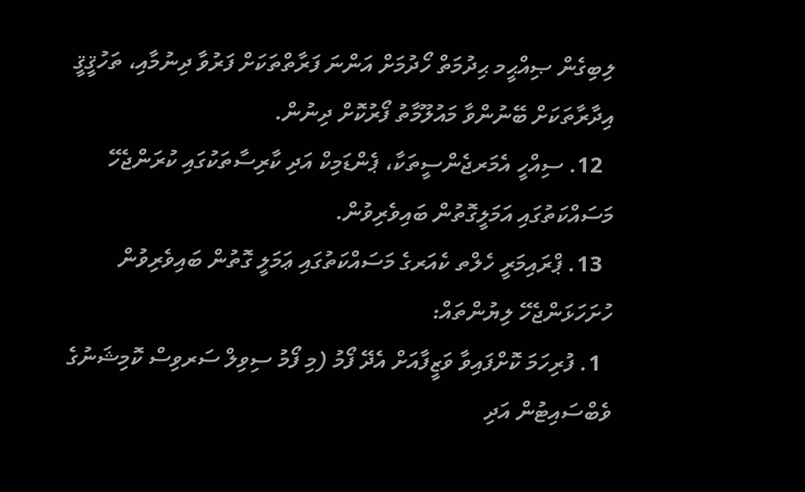ލިބިގެން ޞިއްޙީމ ޙިދުމަތް ހޯދުމަށް އަންނަ ފަރާތްތަކަށް ފަރުވާ ދިނުމާއި، ތަހުޤީޤީ އިދާރާތަކަށް ބޭނުންވާ މައުލޫމާތު ފޯރުކޮށް ދިނުން.
  12. ސިއްހީ އެމަރޖެންސީތަކާ، ޕެންޑަމިކް އަދި ކާރިސާތަކުގައި ކުރަންޖެހޭ މަސައްކަތުގައި އަމަލީގޮތުން ބައިވެރިވުން.
  13. ޕްރައިމަރީ ހެލްތ ކެއަރގެ މަސައްކަތުގައި ޢަމަލީ ގޮތުން ބައިވެރިވުން
ހުށަހަޅަންޖެހޭ ލިޔުންތައް:
  1. ފުރިހަމަ ކޮށްފައިވާ ވަޒީފާއަށް އެދޭ ފޯމު (މި ފޯމު ސިވިލް ސަރވިސް ކޮމިޝަނުގެ ވެބްސައިޓުން އަދި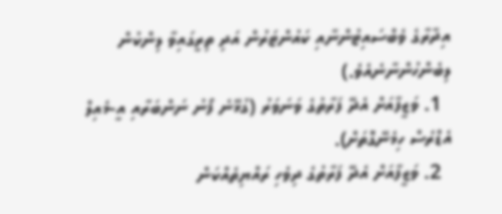އިދާރާގެ ވެބްސައިޓުންނާއި ކައުންޓަރުން އަދި ތިރީގައިވާ ލިންކުން ލިބެންހުންނާނެއެވެ.)
  1. ވަޒީފާއަށް އެދޭ ފަރާތުގެ ވަނަވަރު (ގުޅޭނެ ފޯނު ނަންބަރާއި އީ-މެއިލް އެޑްރެސް ހިމެނޭގޮތަށް).
  2. ވަޒީފާއަށް އެދޭ ފަރާތުގެ ދިވެހި ރައްޔިތެއްކަން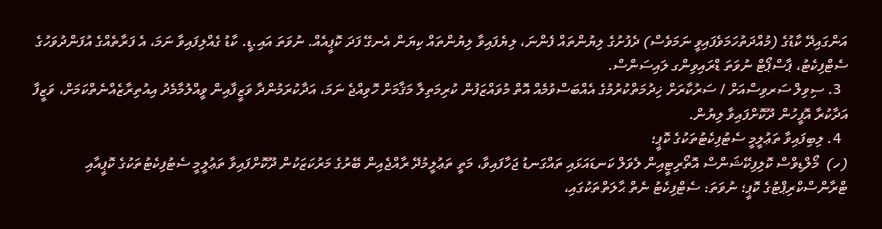އަންގައިދޭ ކާޑުގެ (މުއްދަތުހަމަވެފައިވީ ނަމަވެސް) ދެފުށުގެ ލިޔުންތައް ފެންނަ، ލިޔެފައިވާ ލިޔުންތައް ކިޔަން އެނގޭ ފަދަ ކޮޕީއެއް. ނުވަތަ އައި.ޑީ. ކާޑު ގެއްލިފައިވާ ނަމަ، އެ ފަރާތެއްގެ އުފަންދުވަހުގެ ސެޓްފިކެޓު، ޕާސްޕޯޓް ނުވަތަ ޑްރައިވިންގ ލައިސަންސް.
  3. ސިވިލް ސަރވިސްއަށް / ސަރުކާރަށް ޚިދުމަތްކުރުމުގެ އެއްބަސްވުމެއް އޮތް މުވައްޒަފުން ކުރިމަތިލާ މަޤާމަށް ހޮވިއްޖެ ނަމަ، އަދާކުރަމުންދާ ވަޒީފާއިން ވީއްލުމާމެދު އިއުތިރާޒެއްނެތްކަމަށް، ވަޒީފާ އަދާކުރާ އޮފީހުން ދޫކޮށްފައިވާ ލިޔުން.
  4. ލިބިފައިވާ ތަޢުލީމީ ސެޓުފިކެޓުތަކުގެ ކޮޕީ؛
(ހ)  މޯލްޑިވްސް ކޮލިފިކޭޝަންސް އޮތޯރިޓީއިން ލެވަލް ކަނޑައަޅައި ތައްގަނޑު ޖަހާފައިވާ، މަތީ ތަޢުލީމުދޭ ރާއްޖެއިން ބޭރުގެ މަރުކަޒަކުން ދޫކޮށްފައިވާ ތަޢުލީމީ ސެޓުފިކެޓުތަކުގެ ކޮޕީއާއި ޓްރާންސްކްރިޕްޓުގެ ކޮޕީ؛ ނުވަތަ: ސެޓްފިކެޓު ނެތް ޙާލަތްތަކުގައި،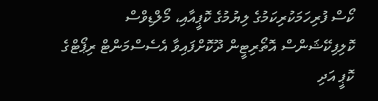ކޯސް ފުރިހަމަކުރިކަމުގެ ލިޔުމުގެ ކޮޕީއާއި، މޯލްޑިވްސް ކޮލިފިކޭޝަންސް އޮތޯރިޓީން ދޫކޮށްފައިވާ އެސެސްމަންޓް ރިޕޯޓްގެ ކޮޕީ އަދި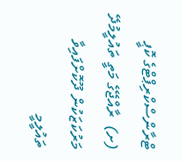ޓްރާންސްކްރިޕްޓްގެ ކޮޕީ
(ށ)  ރާއްޖޭގެ މަތީ ތައުލީމުދޭ މަރުކަޒަކުން ދޫކޮށްފައިވާ ތައުލީމީ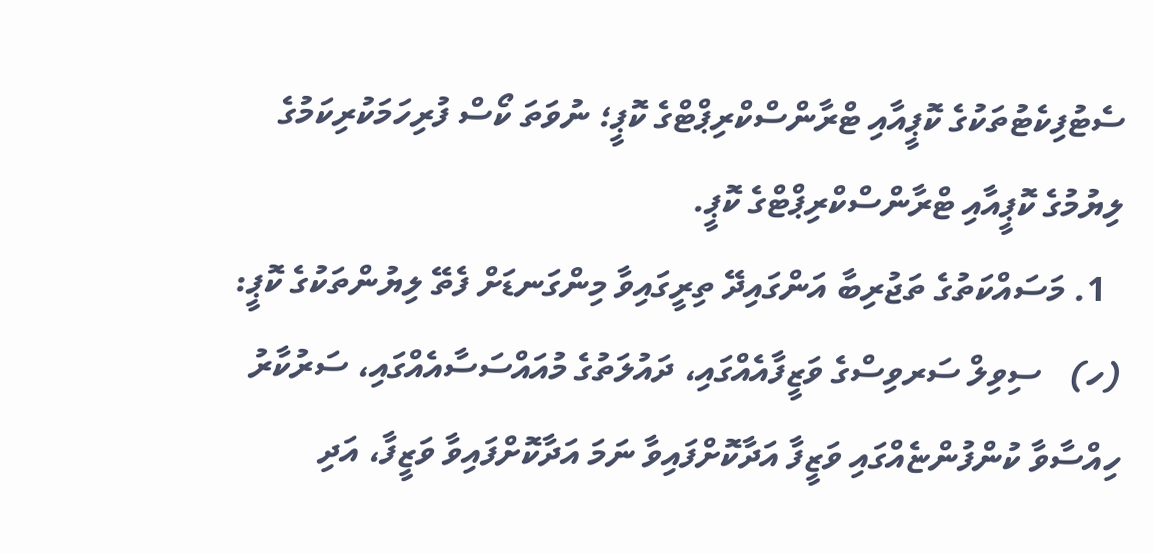ސެޓުފިކެޓުތަކުގެ ކޮޕީއާއި ޓްރާންސްކްރިޕްޓްގެ ކޮޕީ؛ ނުވަތަ ކޯސް ފުރިހަމަކުރިކަމުގެ ލިޔުމުގެ ކޮޕީއާއި ޓްރާންސްކްރިޕްޓްގެ ކޮޕީ.
  1. މަސައްކަތުގެ ތަޖުރިބާ އަންގައިދޭ ތިރީގައިވާ މިންގަނޑަށް ފެތޭ ލިޔުންތަކުގެ ކޮޕީ:
(ހ)   ސިވިލް ސަރވިސްގެ ވަޒީފާއެއްގައި، ދައުލަތުގެ މުއައްސަސާއެއްގައި، ސަރުކާރު ހިއްސާވާ ކުންފުންޏެއްގައި ވަޒީފާ އަދާކޮށްފައިވާ ނަމަ އަދާކޮށްފައިވާ ވަޒީފާ، އަދި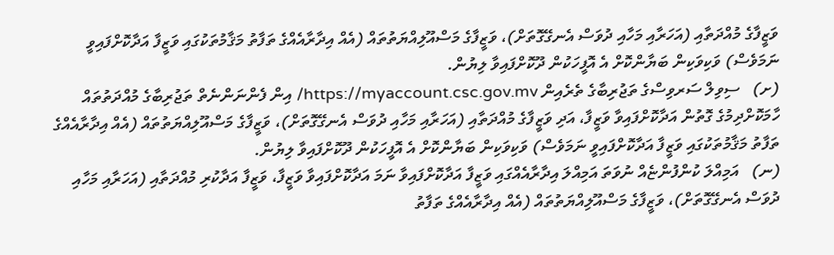ވަޒީފާގެ މުއްދަތާއި (އަހަރާއި މަހާއި ދުވަސް އެނގޭގޮތަށް)، ވަޒީފާގެ މަސްއޫލިއްޔަތުތައް (އެއް އިދާރާއެއްގެ ތަފާތު މަޤާމުތަކުގައި ވަޒީފާ އަދާކޮށްފައިވީ ނަމަވެސް) ވަކިވަކިން ބަޔާންކޮށް އެ އޮފީހަކުން ދޫކޮށްފައިވާ ލިޔުން.
(ށ)   ސިވިލް ސަރވިސްގެ ތަޖުރިބާގެ ތެރެއިން https://myaccount.csc.gov.mv/ އިން ފެންނަންނެތް ތަޖުރިބާގެ މުއްދަތުތައް ހާމަކޮށްދިމުގެ ގޮތުން އަދާކޮށްފައިވާ ވަޒީފާ، އަދި ވަޒީފާގެ މުއްދަތާއި (އަހަރާއި މަހާއި ދުވަސް އެނގޭގޮތަށް)، ވަޒީފާގެ މަސްއޫލިއްޔަތުތައް (އެއް އިދާރާއެއްގެ ތަފާތު މަޤާމުތަކުގައި ވަޒީފާ އަދާކޮށްފައިވީ ނަމަވެސް) ވަކިވަކިން ބަޔާންކޮށް އެ އޮފީހަކުން ދޫކޮށްފައިވާ ލިޔުން.
(ނ)   އަމިއްލަ ކުންފުންޏެއް ނުވަތަ އަމިއްލަ އިދާރާއެއްގައި ވަޒީފާ އަދާކޮށްފައިވާ ނަމަ އަދާކޮށްފައިވާ ވަޒީފާ، ވަޒީފާ އަދާކުރި މުއްދަތާއި (އަހަރާއި މަހާއި ދުވަސް އެނގޭގޮތަށް)، ވަޒީފާގެ މަސްއޫލިއްޔަތުތައް (އެއް އިދާރާއެއްގެ ތަފާތު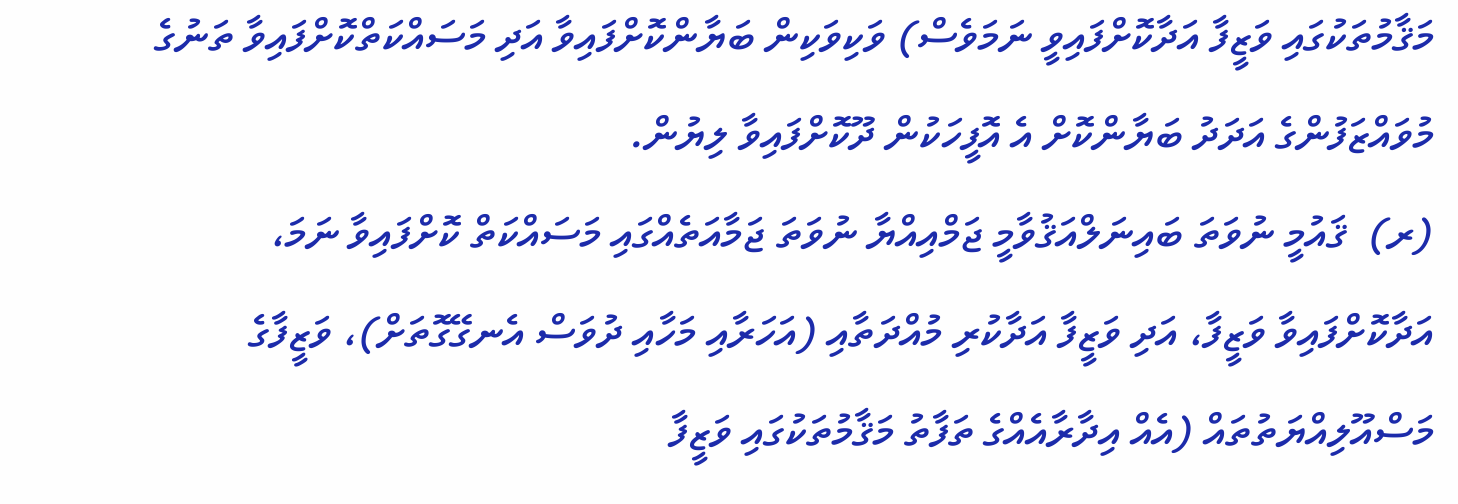މަޤާމުތަކުގައި ވަޒީފާ އަދާކޮށްފައިވީ ނަމަވެސް) ވަކިވަކިން ބަޔާންކޮށްފައިވާ އަދި މަސައްކަތްކޮށްފައިވާ ތަނުގެ މުވައްޒަފުންގެ އަދަދު ބަޔާންކޮށް އެ އޮފީހަކުން ދޫކޮށްފައިވާ ލިޔުން.
(ރ)  ޤައުމީ ނުވަތަ ބައިނަލްއަޤުވާމީ ޖަމްއިއްޔާ ނުވަތަ ޖަމާއަތެއްގައި މަސައްކަތް ކޮށްފައިވާ ނަމަ، އަދާކޮށްފައިވާ ވަޒީފާ، އަދި ވަޒީފާ އަދާކުރި މުއްދަތާއި (އަހަރާއި މަހާއި ދުވަސް އެނގޭގޮތަށް)، ވަޒީފާގެ މަސްއޫލިއްޔަތުތައް (އެއް އިދާރާއެއްގެ ތަފާތު މަޤާމުތަކުގައި ވަޒީފާ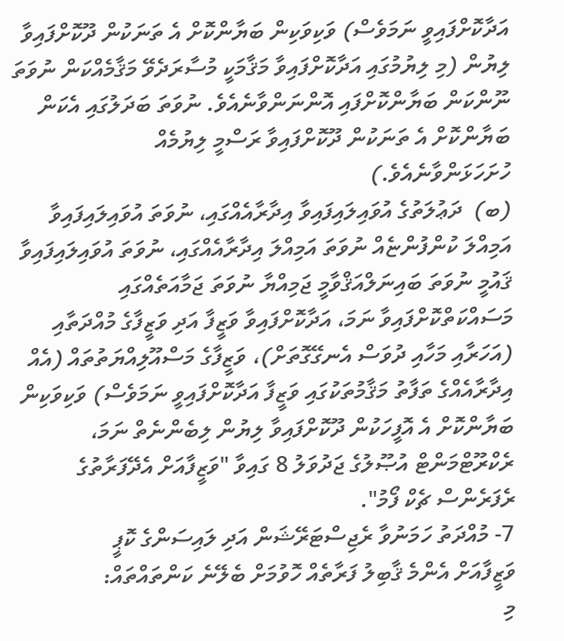އަދާކޮށްފައިވީ ނަމަވެސް) ވަކިވަކިން ބަޔާންކޮށް އެ ތަނަކުން ދޫކޮށްފައިވާ ލިޔުން (މި ލިޔުމުގައި އަދާކޮށްފައިވާ މަޤާމަކީ މުސާރަދެވޭ މަޤާމެއްކަން ނުވަތަ ނޫންކަން ބަޔާންކޮށްފައި އޮންނަންވާނެއެވެ. ނުވަތަ ބަދަލުގައި އެކަން ބަޔާންކޮށް އެ ތަނަކުން ދޫކޮށްފައިވާ ރަސްމީ ލިޔުމެއް ހުށަހަޅަންވާނެއެވެ.)
(ބ)  ދަޢުލަތުގެ އުވައިލައިފައިވާ އިދާރާއެއްގައި، ނުވަތަ އުވައިލައިފައިވާ އަމިއްލަ ކުންފުންޏެއް ނުވަތަ އަމިއްލަ އިދާރާއެއްގައި، ނުވަތަ އުވައިލައިފައިވާ ޤައުމީ ނުވަތަ ބައިނަލްއަޤްވާމީ ޖަމިއްޔާ ނުވަތަ ޖަމާއަތެއްގައި މަސައްކަތްކޮށްފައިވާ ނަމަ، އަދާކޮށްފައިވާ ވަޒީފާ އަދި ވަޒީފާގެ މުއްދަތާއި (އަހަރާއި މަހާއި ދުވަސް އެނގޭގޮތަށް)، ވަޒީފާގެ މަސްއޫލިއްޔަތުތައް (އެއް އިދާރާއެއްގެ ތަފާތު މަޤާމުތަކުގައި ވަޒީފާ އަދާކޮށްފައިވީ ނަމަވެސް) ވަކިވަކިން ބަޔާންކޮށް އެ އޮފީހަކުން ދޫކޮށްފައިވާ ލިޔުން ލިބެންނެތް ނަމަ، ރެކްރޫޓްމަންޓް އުޞޫލުގެ ޖަދުވަލު 8 ގައިވާ "ވަޒީފާއަށް އެދޭފަރާތުގެ ރެފަރެންސް ޗެކް ފޯމު".
7- މުއްދަތު ހަމަނުވާ ރެޖިސްޓަރޭޝަން އަދި ލައިސަންގެ ކޮޕީ
ވަޒީފާއަށް އެންމެ ޤާބިލު ފަރާތެއް ހޮވުމަށް ބެލޭނެ ކަންތައްތައް:
މި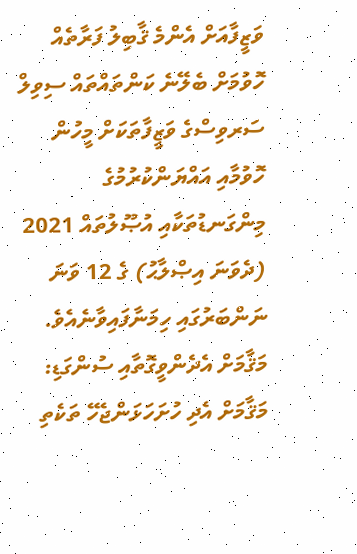ވަޒީފާއަށް އެންމެ ޤާބިލު ފަރާތެއް ހޮވުމަށް ބެލޭނެ ކަންތައްތައް ސިވިލް ސަރވިސްގެ ވަޒީފާތަކަށް މީހުން ހޮވުމާއި އައްޔަންކުރުމުގެ މިންގަނޑުތަކާއި އުޞޫލުތައް 2021 (ދެވަނަ އިޞްލާޙު) ގެ 12 ވަނަ ނަންބަރުގައި ހިމަނާފައިވާނެއެވެ.
މަޤާމަށް އެދެންވީގޮތާއި ސުންގަޑި:
މަޤާމަށް އެދި ހުށަހަޅަންޖެހޭ ތަކެތި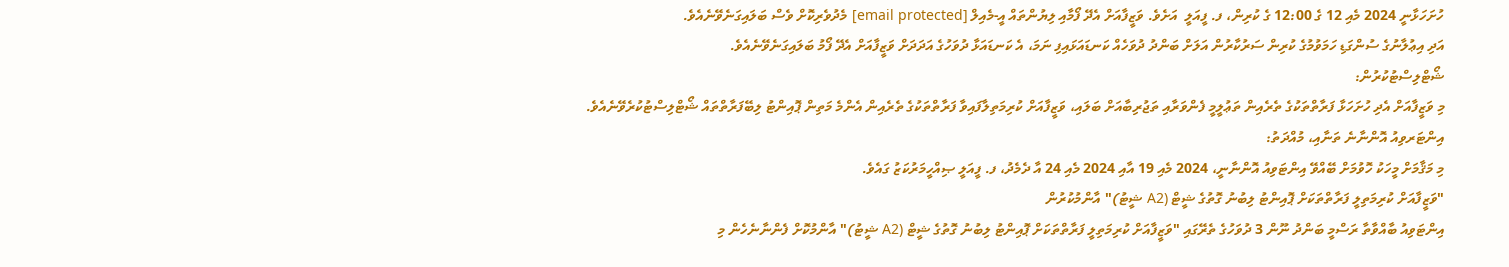ހުށަހަޅާނީ 2024 މެއި 12 ގެ 12:00 ގެ ކުރިން، ފ. ފީއަލީ  އަށެވެ. ވަޒީފާއަށް އެދޭ ފޯމާއި ލިޔުންތައް އީ-މެއިލް [email protected] މެދުވެރިކޮށް ވެސް ބަލައިގަނެވޭނެއެވެ.
އަދި އިޢުލާނުގެ ސުންގަޑި ހަމަވުމުގެ ކުރިން ސަރުކާރުން އަލަށް ބަންދު ދުވަހެއް ކަނޑައަޅައިފި ނަމަ، އެ ކަނޑައަޅާ ދުވަހުގެ އަދަދަށް ވަޒީފާއަށް އެދޭ ފޯމު ބަލައިގަނެވޭނެއެވެ.
ޝޯޓްލިސްޓުކުރުން:
މި ވަޒީފާއަށް އެދި ހުށަހަޅާ ފަރާތްތަކުގެ ތެރެއިން ތަޢުލީމީ ފެންވަރާއި ތަޖުރިބާއަށް ބަލައި، ވަޒީފާއަށް ކުރިމަތިލާފައިވާ ފަރާތްތަކުގެ ތެރެއިން އެންމެ މަތިން ޕޮއިންޓު ލިބޭފަރާތްތައް ޝޯޓްލިސްޓުކުރެވޭނެއެވެ.
އިންޓަރވިއު އޮންނާނެ ތަނާއި، މުއްދަތު:
މި މަޤާމަށް މީހަކު ހޮވުމަށް ބޭއްވޭ އިންޓަވިއު އޮންނާނީ، 2024 މެއި 19 އާއި 2024 މެއި 24 އާ ދެމެދު، ފ. ފީއަލީ ޞިއްހީމަރުކަޒު ގައެވެ.
"ވަޒީފާއަށް ކުރިމަތިލީ ފަރާތްތަކަށް ޕޮއިންޓު ލިބުނު ގޮތުގެ ޝީޓް (A2 ޝީޓު)" އާންމުކުރުން
އިންޓަވިއު ބާއްވާތާ ރަސްމީ ބަންދު ނޫން 3 ދުވަހުގެ ތެރޭގައި "ވަޒީފާއަށް ކުރިމަތިލީ ފަރާތްތަކަށް ޕޮއިންޓު ލިބުނު ގޮތުގެ ޝީޓް (A2 ޝީޓު)" އާންމުކޮށް ފެންނާނެހެން މި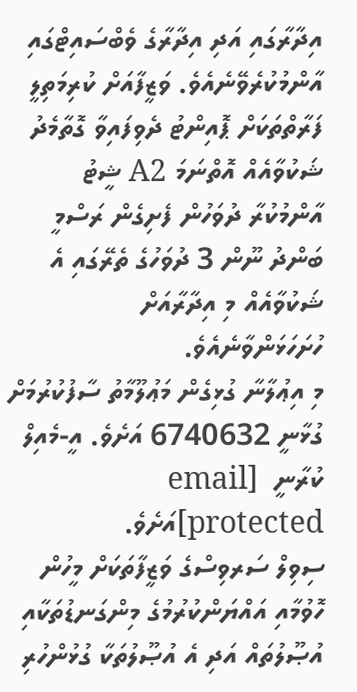އިދާރާގައި އަދި އިދާރާގެ ވެބްސައިޓްގައި އާންމުކުރެވޭނެއެވެ. ވަޒީފާއަށް ކުރިމަތިލީ ފަރާތްތަކަށް ޕޮއިންޓު ދެވިފައިވާ ގޮތާމެދު ޝަކުވާއެއް އޮތްނަމަ A2 ޝީޓު އާންމުކުރާ ދުވަހުން ފެށިގެން ރަސްމީ ބަންދު ނޫން 3 ދުވަހުގެ ތެރޭގައި އެ ޝަކުވާއެއް މި އިދާރާއަށް ހުށަހަޅަންވާނެއެވެ.
މި އިޢުލާނާ ގުޅިގެން މަޢުލޫމާތު ސާފުކުރުމަށް ގުޅާނީ 6740632 އަށެވެ. އީ-މެއިލް ކުރާނީ  [email protected]އަށެވެ.
ސިވިލް ސަރވިސްގެ ވަޒީފާތަކަށް މީހުން ހޮވުމާއި އައްޔަންކުރުމުގެ މިންގަނޑުތަކާއި އުޞޫލުތައް އަދި އެ އުޞޫލުތަކާ ގުޅުންހުރި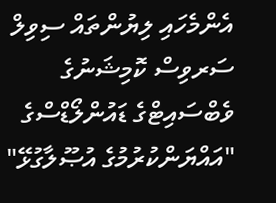އެންމެހައި ލިޔުންތައް ސިވިލް ސަރވިސް ކޮމިޝަނުގެ ވެބްސައިޓްގެ ޑައުންލޯޑްސްގެ "އައްޔަންކުރުމުގެ އުޞޫލާގުޅޭ"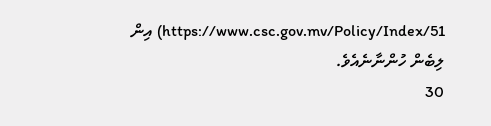https://www.csc.gov.mv/Policy/Index/51) އިން ލިބެން ހުންނާނެއެވެ.
30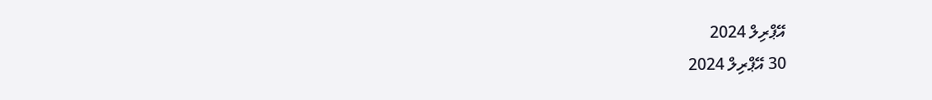އޭޕްރިލް 2024
30 އޭޕްރިލް 2024